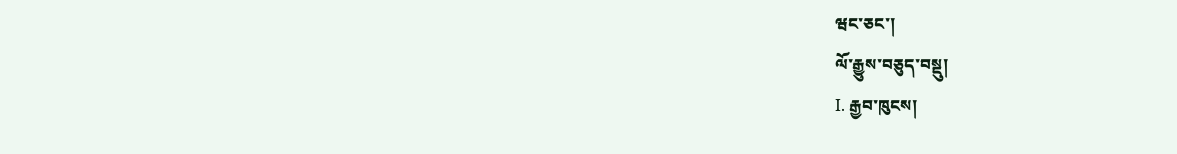ཝང་ཅང་།
ལོ་རྒྱུས་བཅུད་བསྡུ།
I. རྒྱབ་ཁུངས།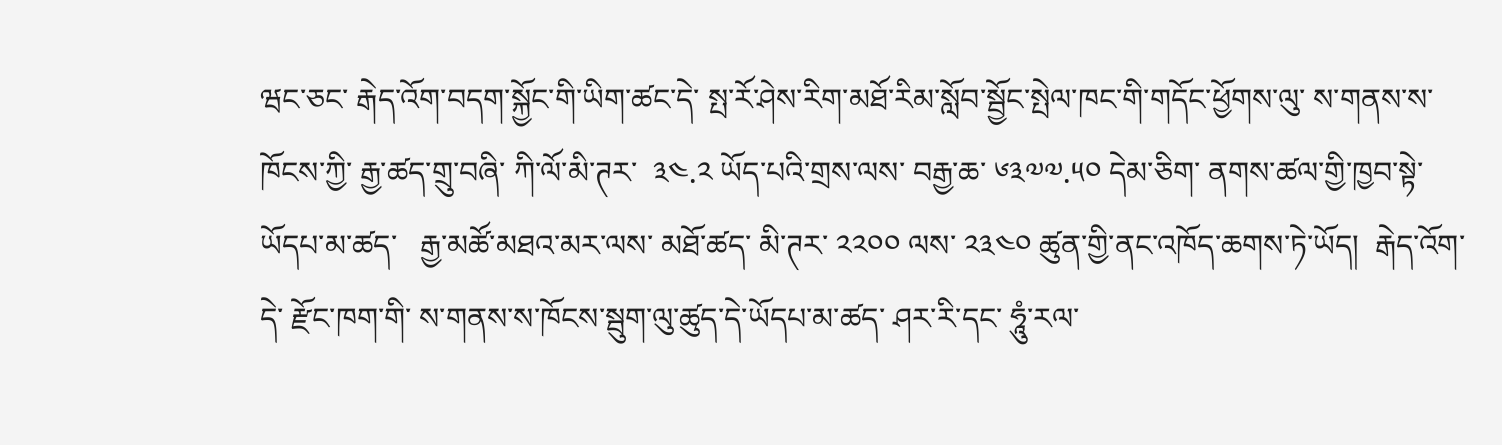ཝང་ཅང་ རྒེད་འོག་བདག་སྐྱོང་གི་ཡིག་ཚང་དེ་ སྤ་རོ་ཤེས་རིག་མཐོ་རིམ་སློབ་སྦྱོང་སྤེལ་ཁང་གི་གདོང་ཕྱོགས་ལུ་ ས་གནས་ས་ཁོངས་ཀྱི་ རྒྱ་ཚད་གྲུ་བཞི་ ཀི་ལོ་མི་ཊར་  ༣༤.༢ ཡོད་པའི་གྲས་ལས་ བརྒྱ་ཆ་ ༦༣༧༧.༥༠ དེམ་ཅིག་ ནགས་ཚལ་གྱི་ཁྱབ་སྟེ་ཡོདཔ་མ་ཚད་   རྒྱ་མཚོ་མཐའ་མར་ལས་ མཐོ་ཚད་ མི་ཊར་ ༢༢༠༠ ལས་ ༢༣༤༠ ཚུན་གྱི་ནང་འཁོད་ཆགས་ཏེ་ཡོད།  རྒེད་འོག་དེ་ རྫོང་ཁག་གི་ ས་གནས་ས་ཁོངས་སྦུག་ལུ་ཚུད་དེ་ཡོདཔ་མ་ཚད་ ཤར་རི་དང་ ཧཱུཾ་རལ་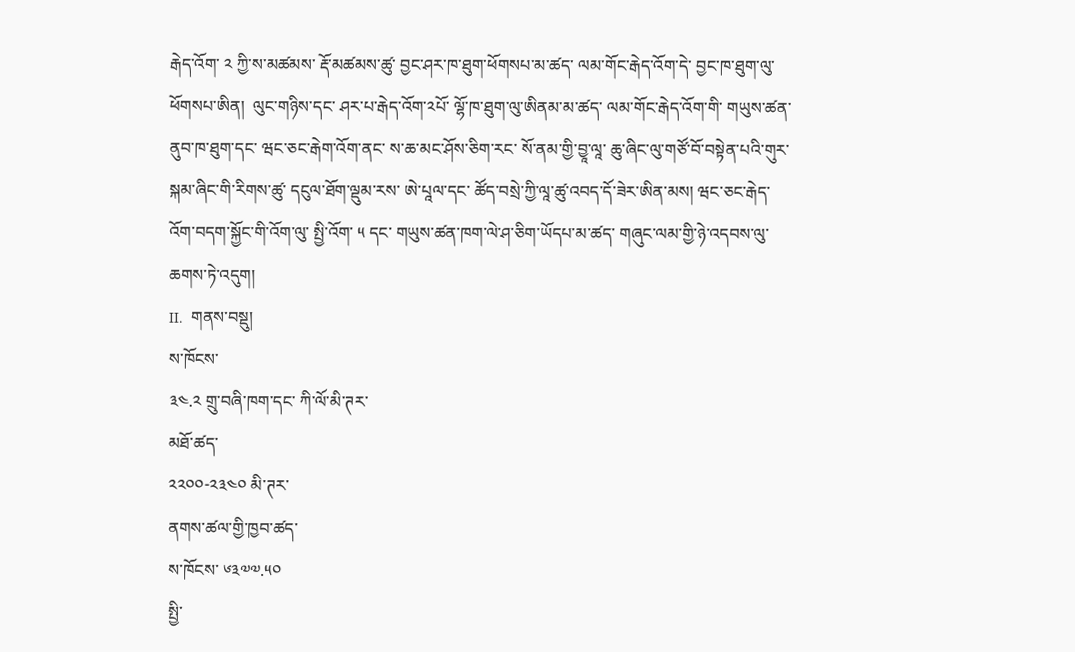རྒེད་འོག་ ༢ ཀྱི་ས་མཚམས་ རྡོ་མཚམས་ཚུ་ བྱང་ཤར་ཁ་ཐུག་ཕོགསཔ་མ་ཚད་ ལམ་གོང་རྒེད་འོག་དེ་ བྱང་ཁ་ཐུག་ལུ་ཕོགསཔ་ཨིན།  ལུང་གཉིས་དང་ ཤར་པ་རྒེད་འོག་༢པོ་ ལྷོ་ཁ་ཐུག་ལུ་ཨིནམ་མ་ཚད་ ལམ་གོང་རྒེད་འོག་གི་ གཡུས་ཚན་ནུབ་ཁ་ཐུག་དང་ ཝང་ཅང་རྒེག་འོག་ནང་ ས་ཆ་མང་ཤོས་ཅིག་རང་ སོ་ནམ་གྱི་བྱཱ་ལཱ་ ཆུ་ཞིང་ལུ་གཙོ་བོ་བསྟེན་པའི་གུར་ སྐམ་ཞིང་གི་རིགས་ཚུ་ དངུལ་ཐོག་ལྡུམ་རས་ ཨེ་པཱལ་དང་ ཚོད་བསྲེ་ཀྱི་ལཱ་ཚུ་འབད་དོ་ཟེར་ཨིན་མས། ཝང་ཅང་རྒེད་འོག་བདག་སྐྱོང་གི་འོག་ལུ་ སྤྱི་འོག་ ༥ དང་ གཡུས་ཚན་ཁག་ལེ་ཤ་ཅིག་ཡོདཔ་མ་ཚད་ གཞུང་ལམ་གྱི་ཉེ་འདབས་ལུ་ཆགས་ཏེ་འདུག།
II.  གནས་བསྡུ།
ས་ཁོངས་
༣༤.༢ གྲུ་བཞི་ཁག་དང་ ཀི་ལོ་མི་ཊར་
མཐོ་ཚད་
༢༢༠༠-༢༣༤༠ མི་ཊར་
ནགས་ཚལ་གྱི་ཁྱབ་ཚད་
ས་ཁོངས་ ༦༣༧༧.༥༠
སྤྱི་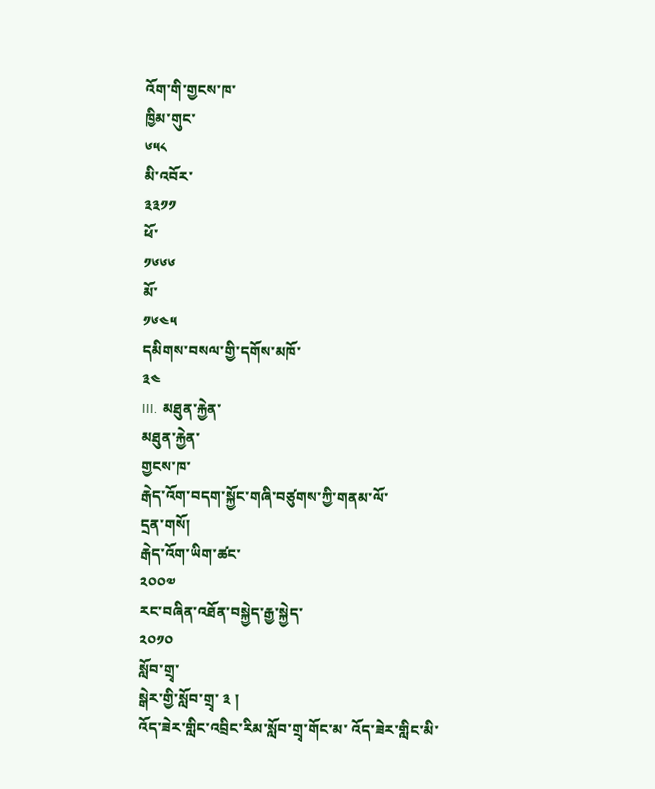འོག་གི་གྱངས་ཁ་
ཁྱིམ་གུང་
༦༥༨
མི་འབོར་
༣༣༡༡
ཕོ་
༡༦༦༦
མོ་
༡༦༤༥
དམིགས་བསལ་གྱི་དགོས་མཁོ་
༣༤
III.  མཐུན་རྐྱེན་
མཐུན་རྐྱེན་
གྱངས་ཁ་
རྒེད་འོག་བདག་སྐྱོང་གཞི་བཙུགས་ཀྱི་གནམ་ལོ་
དྲན་གསོ།
རྒེད་འོག་ཡིག་ཚང་
༢༠༠༧
རང་བཞིན་འཐོན་བསྐྱེད་རྒྱ་སྐྱེད་
༢༠༡༠
སློབ་གྲྭ་
སྒེར་གྱི་སློབ་གྲྭ་ ༣ །
འོད་ཟེར་གླིང་འབྲིང་རིམ་སློབ་གྲྭ་གོང་མ་ འོད་ཟེར་གླིང་མི་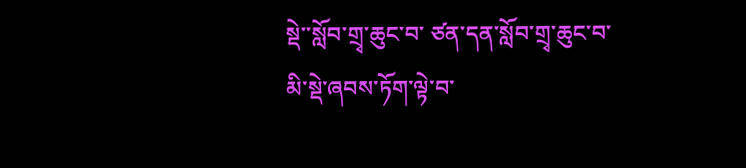སྡེ་་སློབ་གྲྭ་ཆུང་བ་ ཙན་དན་སློབ་གྲྭ་ཆུང་བ་
མི་སྡེ་ཞབས་ཏོག་ལྟེ་བ་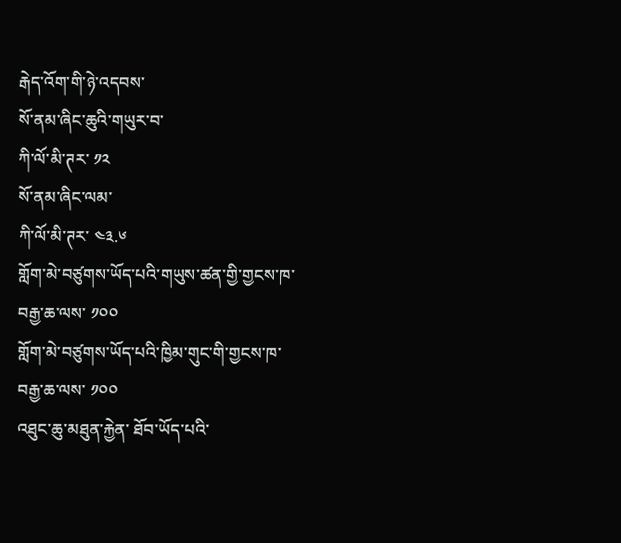རྒེད་འོག་གི་ཉེ་འདབས་
སོ་ནམ་ཞིང་ཆུའི་གཡུར་བ་
ཀི་ལོ་མི་ཊར་ ༡༢
སོ་ནམ་ཞིང་ལམ་
ཀི་ལོ་མི་ཊར་ ༤༣.༦
གློག་མེ་བཙུགས་ཡོད་པའི་གཡུས་ཚན་གྱི་གྱངས་ཁ་
བརྒྱ་ཆ་ལས་ ༡༠༠
གློག་མེ་བཙུགས་ཡོད་པའི་ཁྱིམ་གུང་གི་གྱངས་ཁ་
བརྒྱ་ཆ་ལས་ ༡༠༠
འཐུང་ཆུ་མཐུན་རྐྱེན་ ཐོབ་ཡོད་པའི་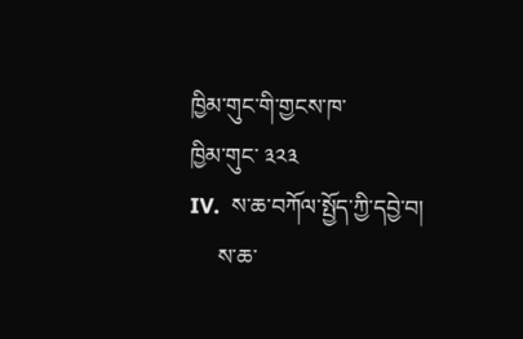ཁྱིམ་གུང་གི་གྱངས་ཁ་
ཁྱིམ་གུང་ ༣༢༣
IV.  ས་ཆ་བཀོལ་སྤྱོད་ཀྱི་དབྱེ་བ།
     ས་ཆ་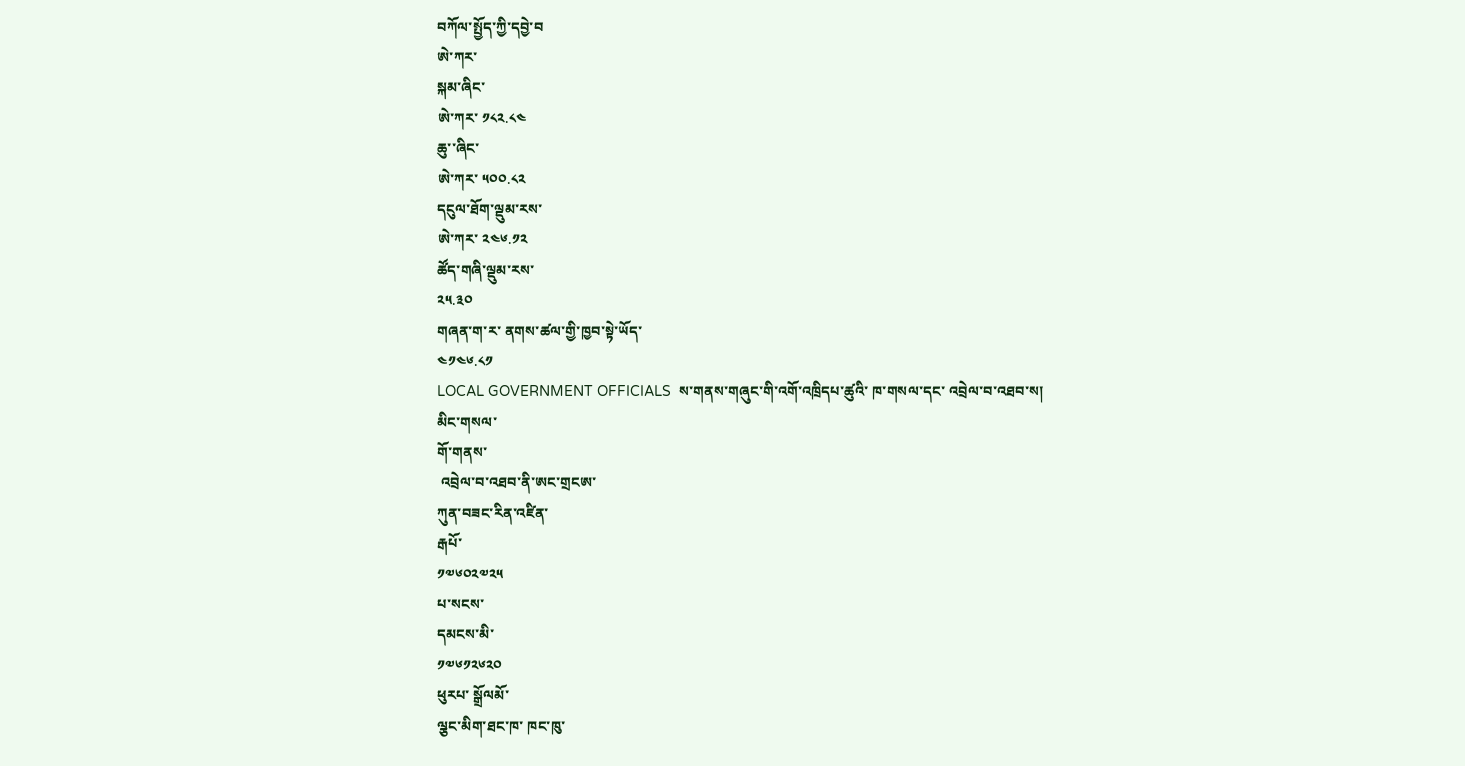བཀོལ་སྤྱོད་ཀྱི་དབྱེ་བ
ཨེ་ཀར་
སྐམ་ཞིང་
ཨེ་ཀར་ ༡༨༢.༨༤
ཆུ་་ཞིང་
ཨེ་ཀར་ ༥༠༠.༨༢
དངུལ་ཐོག་ལྡུམ་རས་
ཨེ་ཀར་ ༢༤༦.༡༢
ཚོད་གཞི་ལྡུམ་རས་
༢༥.༣༠
གཞན་ག་ར་ ནགས་ཚལ་གྱི་ཁྱབ་སྟེ་ཡོད་
༤༡༤༦.༨༡
LOCAL GOVERNMENT OFFICIALS  ས་གནས་གཞུང་གི་འགོ་འཁྲིདཔ་ཚུའི་ ཁ་གསལ་དང་ འབྲེལ་བ་འཐབ་ས།
མིང་གསལ་
གོ་གནས་
 འབྲེལ་བ་འཐབ་ནི་ཨང་གྲངཨ་
ཀུན་བཟང་རིན་འཛིན་
རྒཔོ་
༡༧༦༠༢༧༢༥
པ་སངས་
དམངས་མི་
༡༧༦༡༢༦༢༠
ཕུརཔ་ སྒྲོལམོ་
ལྕང་མིག་ཐང་ཁ་ ཁང་ཁུ་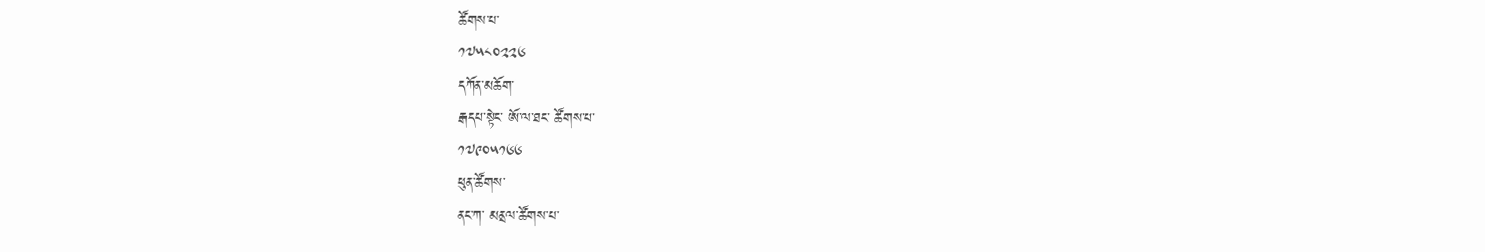ཚོགས་པ་
༡༧༥༨༠༢༢༦
དཀོན་མཆོག་
རྒདཔ་སྟེང་ ཨོ་ལ་ཐང་ ཚོགས་པ་
༡༧༩༠༥༡༦༦
ཕུན་ཚོགས་
ནང་ཀ་ མནྲལ་ཚོགས་པ་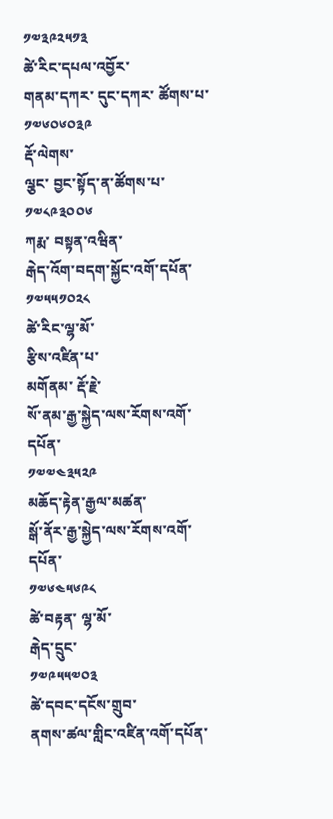༡༧༣༩༢༥༡༣
ཚེ་རིང་དཔལ་འབྱོར་
གནམ་དཀར་ དུང་དཀར་ ཚོགས་པ་
༡༧༦༠༦༠༣༩
རྡོ་ལེགས་
ལྕང་ བྱང་སྟོད་ན་ཚོགས་པ་
༡༧༨༩༣༠༠༦
ཀརྨ་ བསྟན་འཝིན་
རྒེད་འོག་བདག་སྐྱོང་འགོ་དཔོན་
༡༧༥༥༡༠༢༨
ཚེ་རིང་ལྷ་མོ་
རྩིས་འཛིན་པ་
མགོནམ་ རྡོ་རྗེ་
སོ་ནམ་རྒྱ་སྐྱེད་ལས་རོགས་འགོ་དཔོན་
༡༧༧༤༣༥༢༩
མཆོད་རྟེན་རྒྱལ་མཚན་
སྒོ་ནོར་རྒྱ་སྐྱེད་ལས་རོགས་འགོ་དཔོན་
༡༧༦༤༥༦༩༨
ཚེ་བརྟན་ ལྷ་མོ་
རྒེད་དྲུང་
༡༧༩༥༥༧༠༣
ཚེ་དབང་དངོས་གྲུབ་
ནགས་ཚལ་གླིང་འཛིན་འགོ་དཔོན་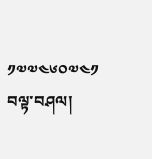༡༧༧༤༦༠༧༤༡
བལྟ་བཤལ།